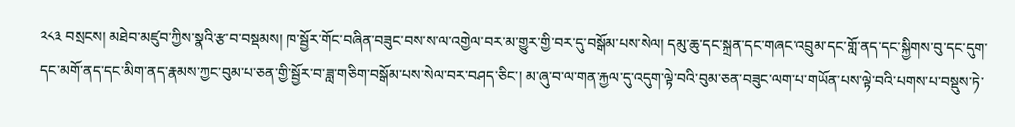༢༨༣ བསྲངས། མཐེབ་མཛུབ་ཀྱིས་སྣའི་རྩ་བ་བསྡམས། ཁ་སྦྱོར་གོང་བཞིན་བཟུང་བས་ས་ལ་འགྱེལ་བར་མ་གྱུར་གྱི་བར་དུ་བསྒོམ་པས་སེལ། དམུ་ཆུ་དང་སྐྲན་དང་གཞང་འབྲུམ་དང་གློ་ནད་དང་སྐྱིགས་བུ་དང་དུག་དང་མགོ་ནད་དང་མིག་ནད་རྣམས་ཀྱང་བུམ་པ་ཅན་གྱི་སྦྱོར་བ་ཟླ་གཅིག་བསྒོམ་པས་སེལ་བར་བཤད་ཅིང་། མ་ཞུ་བ་ལ་གན་རྐྱལ་དུ་འདུག་ལྟེ་བའི་བུམ་ཅན་བཟུང་ལག་པ་གཡོན་པས་ལྟེ་བའི་པགས་པ་བསྡུས་ཏེ་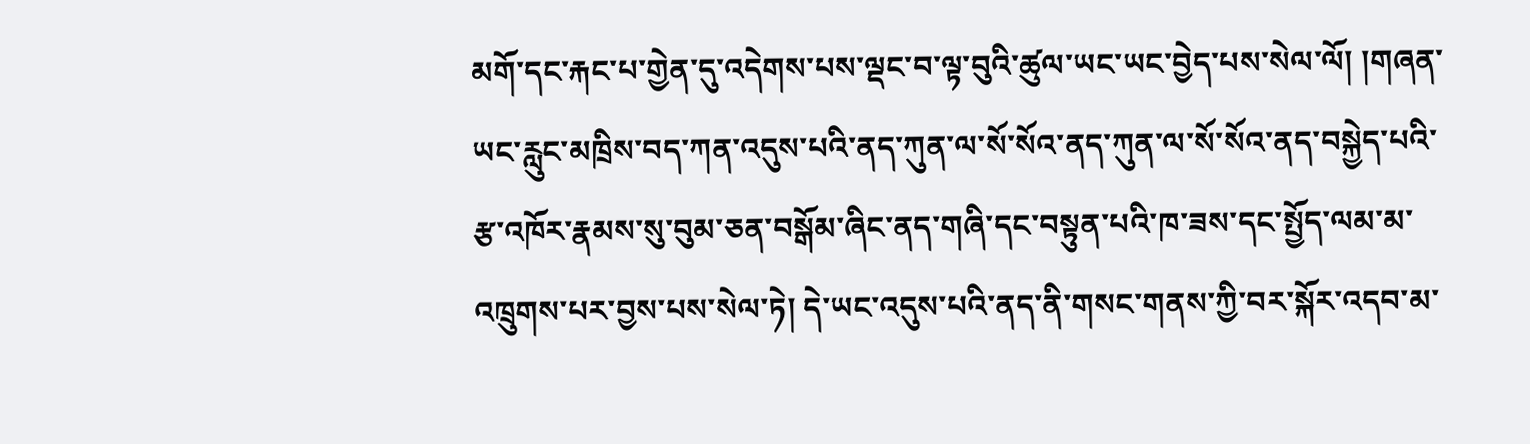མགོ་དང་རྐང་པ་གྱེན་དུ་འདེགས་པས་ལྡང་བ་ལྟ་བུའི་ཚུལ་ཡང་ཡང་བྱེད་པས་སེལ་ལོ། །གཞན་ཡང་རླུང་མཁྲིས་བད་ཀན་འདུས་པའི་ནད་ཀུན་ལ་སོ་སོའ་ནད་ཀུན་ལ་སོ་སོའ་ནད་བསྐྱེད་པའི་རྩ་འཁོར་རྣམས་སུ་བུམ་ཅན་བསྒོམ་ཞིང་ནད་གཞི་དང་བསྟུན་པའི་ཁ་ཟས་དང་སྤྱོད་ལམ་མ་འཁྲུགས་པར་བྱས་པས་སེལ་ཏེ། དེ་ཡང་འདུས་པའི་ནད་ནི་གསང་གནས་ཀྱི་བར་སྐོར་འདབ་མ་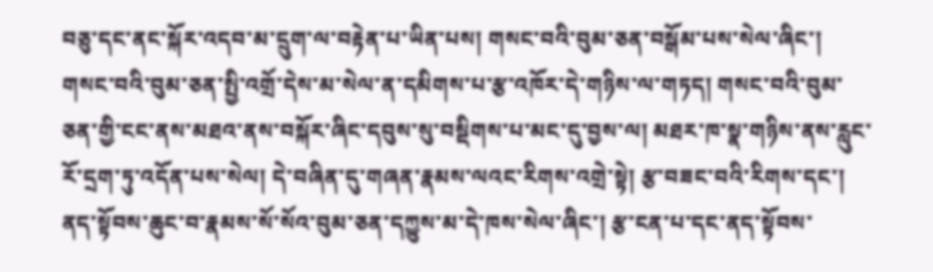བཅུ་དང་ནང་སྐོར་འདབ་མ་དྲུག་ལ་བརྟེན་པ་ཡིན་པས། གསང་བའི་བུམ་ཅན་བསྒོམ་པས་སེལ་ཞིང་། གསང་བའི་བུམ་ཅན་སྤྱི་འགྲོ་དེས་མ་སེལ་ན་དམིགས་པ་རྩ་འཁོར་དེ་གཉིས་ལ་གཏད། གསང་བའི་བུམ་ཅན་གྱི་ངང་ནས་མཐའ་ནས་བསྐོར་ཞིང་དབུས་སུ་བསྡིགས་པ་མང་དུ་བྱས་ལ། མཐར་ཁ་སྣ་གཉིས་ནས་རླུང་རོ་དྲག་ཏུ་འདོན་པས་སེལ། དེ་བཞིན་དུ་གཞན་རྣམས་ལའང་རིགས་འགྲེ་སྟེ། རྩ་བཟང་བའི་རིགས་དང་། ནད་སྟོབས་ཆུང་བ་རྣམས་སོ་སོའ་བུམ་ཅན་དཀྱུས་མ་དེ་ཁས་སེལ་ཞིང་། རྩ་ངན་པ་དང་ནད་སྟོབས་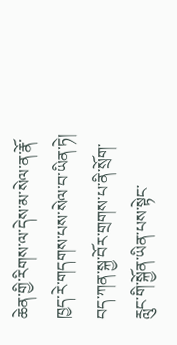ཆེན་གྱི་རིགས་ལ་དེས་མ་སེལ་ན་རྣོ་ཁྱད་རེ་གདགས་པས་སེལ་བ་ཡིན་ཏེ། བད་ཀན་སྐྱ་བོར་གྲགས་པ་ནི་སྲོག་རླུང་གི་སྐྱོན་ཡིན་པས་སྟེང་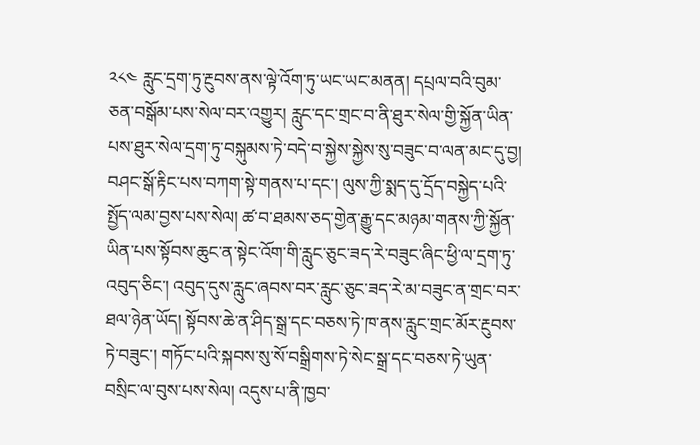༢༨༤ རླུང་དྲག་ཏུ་རྔུབས་ནས་ལྟེ་འོག་ཏུ་ཡང་ཡང་མནན། དཔྲལ་བའི་བུམ་ཅན་བསྒོམ་པས་སེལ་བར་འགྱུར། རླུང་དང་གྲང་བ་ནི་ཐུར་སེལ་གྱི་སྐྱོན་ཡིན་པས་ཐུར་སེལ་དྲག་ཏུ་བསྐུམས་ཏེ་བདེ་བ་སྐྱེས་སྐྱེས་སུ་བཟུང་བ་ལན་མང་དུ་བྱ། བཤང་སྒོ་རྟིང་པས་བཀག་སྟེ་གནས་པ་དང་། ལུས་ཀྱི་སྨད་དུ་དྲོད་བསྐྱེད་པའི་སྤྱོད་ལམ་བྱས་པས་སེལ། ཚ་བ་ཐམས་ཅད་གྱེན་རྒྱུ་དང་མཉམ་གནས་ཀྱི་སྐྱོན་ཡིན་པས་སྟོབས་ཆུང་ན་སྟེང་འོག་གི་རླུང་ཅུང་ཟད་རེ་བཟུང་ཞིང་ཕྱི་ལ་དྲག་ཏུ་འབུད་ཅིང་། འབུད་དུས་རླུང་ཞབས་བར་རླུང་ཅུང་ཟད་རེ་མ་བཟུང་ན་གྲང་བར་ཐལ་ཉེན་ཡོད། སྟོབས་ཆེ་ན་ཤིད་སྒྲ་དང་བཅས་ཏེ་ཁ་ནས་རླུང་གྲང་མོར་རྔུབས་ཏེ་བཟུང་། གཏོང་པའི་སྐབས་སུ་སོ་བསྒྲིགས་ཏེ་སེང་སྒྲ་དང་བཅས་ཏེ་ཡུན་བསྲིང་ལ་བུས་པས་སེལ། འདུས་པ་ནི་ཁྱབ་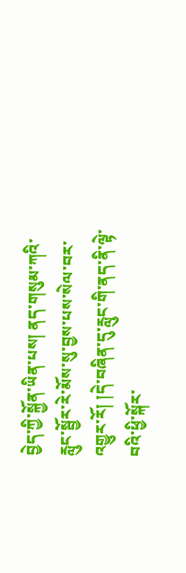བྱེད་ཀྱི་སྐྱོན་ཡིན་པས། ནད་གསུམ་ཀའི་རླུང་སྦྱོར་རེ་མོས་སུ་བྱས་པས་སེལ་བར་འགྱུར་རོ། །དེ་བཞིན་དུ་རླུང་གི་ནད་ནི་ལྟེ་བའི་ཕྱི་སྐོར་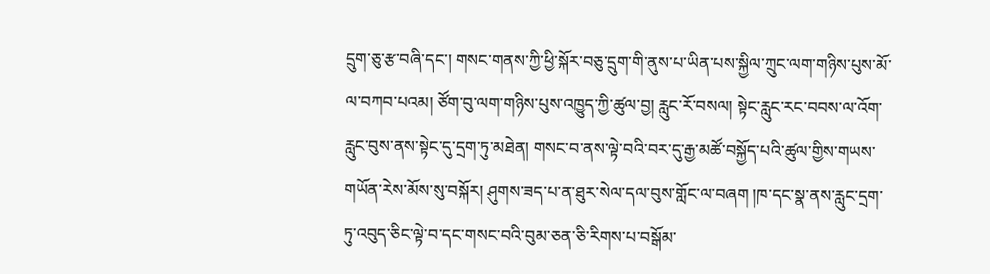དྲུག་ཅུ་རྩ་བཞི་དང་། གསང་གནས་ཀྱི་ཕྱི་སྐོར་བཅུ་དྲུག་གི་ནུས་པ་ཡིན་པས་སྐྱིལ་ཀྲུང་ལག་གཉིས་པུས་མོ་ལ་བཀབ་པའམ། ཙོག་བུ་ལག་གཉིས་པུས་འཁྱུད་ཀྱི་ཚུལ་བྱ། རླུང་རོ་བསལ། སྟེང་རླུང་རང་བབས་ལ་འོག་རླུང་བུས་ནས་སྟེང་དུ་དྲག་ཏུ་མཐེན། གསང་བ་ནས་ལྟེ་བའི་བར་དུ་རྒྱ་མཚོ་བསྐྱོད་པའི་ཚུལ་གྱིས་གཡས་གཡོན་རེས་མོས་སུ་བསྐོར། ཤུགས་ཟད་པ་ན་ཐུར་སེལ་དལ་བུས་གློང་ལ་བཞག །ཁ་དང་སྣ་ནས་རླུང་དྲག་ཏུ་འབུད་ཅིང་ལྟེ་བ་དང་གསང་བའི་བུམ་ཅན་ཅི་རིགས་པ་བསྒོམ་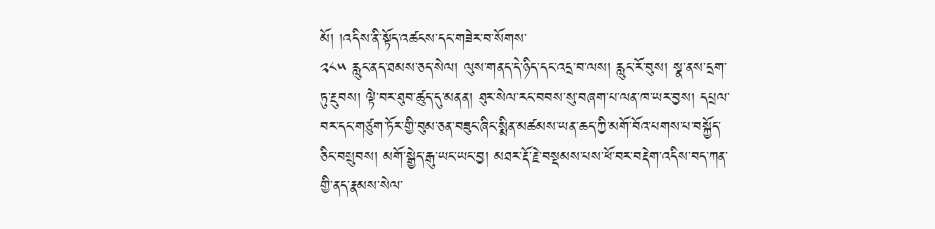མོ། །འདིས་ནི་སྟོད་འཚངས་དང་གཟེར་བ་སོགས་
༢༨༥ རླུང་ནད་ཐམས་ཅད་སེལ། ལུས་གནད་དེ་ཉིད་དང་འདྲ་བ་ལས། རླུང་རོ་བུས། སྣ་ནས་དྲག་ཏུ་རྔུབས། ལྟེ་བར་ཐུབ་ཚུད་དུ་མནན། ཐུར་སེལ་རང་བབས་སུ་བཞག་པ་ལན་ཁ་ཡར་བྱས། དཔྲལ་བར་དང་གཙུག་ཏོར་གྱི་བུམ་ཅན་བཟུང་ཞིང་སྨིན་མཚམས་ཡན་ཆད་ཀྱི་མགོ་བོའ་པགས་པ་བསྐྱོད་ཅིང་བསྲུབས། མགོ་སྒྱེད་རྒུ་ཡང་ཡང་བྱ། མཐར་རྡོ་རྗེ་བསྡམས་པས་ཕོ་བར་བརྡེག་འདིས་བད་ཀན་གྱི་ནད་རྣམས་སེལ་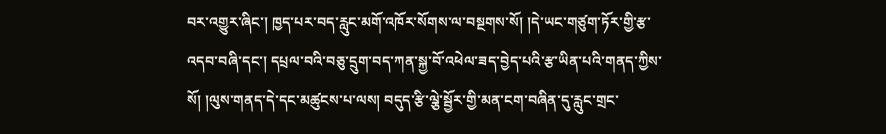བར་འགྱུར་ཞིང་། ཁྱད་པར་བད་རླུང་མགོ་འཁོར་སོགས་ལ་བསྔགས་སོ། །དེ་ཡང་གཙུག་ཏོར་གྱི་རྩ་འདབ་བཞི་དང་། དཔྲལ་བའི་བཅུ་དྲུག་བད་ཀན་སྐྱ་བོ་འཕེལ་ཟད་བྱེད་པའི་རྩ་ཡིན་པའི་གནད་ཀྱིས་སོ། །ལུས་གནད་དེ་དང་མཚུངས་པ་ལས། བདུད་རྩི་ལྕེ་སྦྱོར་གྱི་མན་ངག་བཞིན་དུ་རླུང་གྲང་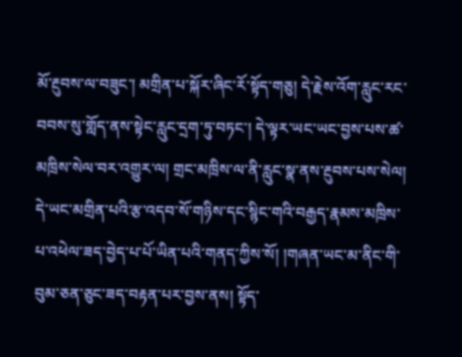མོ་རྔུབས་ལ་བཟུང་། མགྲིན་པ་སྐོར་ཞིང་རོ་སྟོད་གཅུ། དེ་རྗེས་འོག་རླུང་རང་བབས་སུ་གློད་ནས་སྟེང་རླུང་དྲག་ཏུ་བཏང་། དེ་ལྟར་ཡང་ཡང་བྱས་པས་ཚ་མཁྲིས་སེལ་བར་འགྱུར་ལ། གྲང་མཁྲིས་ལ་ནི་རླུང་སྣ་ནས་རྔུབས་པས་སེལ། དེ་ཡང་མགྲིན་པའི་རྩ་འདབ་སོ་གཉིས་དང་སྙིང་གའི་བརྒྱད་རྣམས་མཁྲིས་པ་འཕེལ་ཟད་བྱེད་པ་པོ་ཡིན་པའི་གནད་ཀྱིས་སོ། །གཞན་ཡང་མ་ནིང་གི་བུམ་ཅན་ཅུང་ཟད་བརྟན་པར་བྱས་ནས། སྟོད་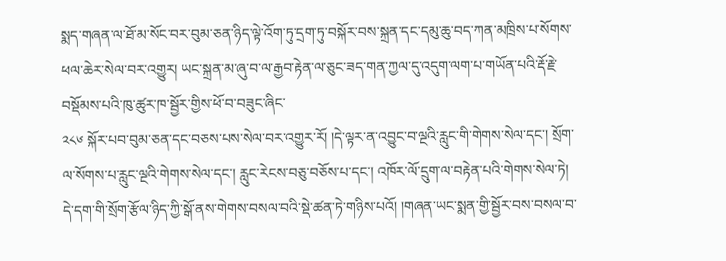སྨད་གཞན་ལ་ཐོ་མ་སོང་བར་བུམ་ཅན་ཉིད་ལྟེ་འོག་ཏུ་དྲག་ཏུ་བསྐོར་བས་སྐྲན་དང་དམུ་ཆུ་བད་ཀན་མཁྲིས་པ་སོགས་ཕལ་ཆེར་སེལ་བར་འགྱུར། ཡང་སྐྲན་མ་ཞུ་བ་ལ་རྒྱབ་རྟེན་ལ་ཅུང་ཟད་གན་ཀྱལ་དུ་འདུག་ལག་པ་གཡོན་པའི་རྡོ་རྗེ་བསྡོམས་པའི་ཁུ་ཚུར་ཁ་སྦྱོར་གྱིས་ཕོ་བ་བཟུང་ཞིང་
༢༨༦ སྐོར་པབ་བུམ་ཅན་དང་བཅས་པས་སེལ་བར་འགྱུར་རོ། །དེ་ལྟར་ན་འབྱུང་བ་ལྔའི་རླུང་གི་གེགས་སེལ་དང་། སྲོག་ལ་སོགས་པ་རླུང་ལྔའི་གེགས་སེལ་དང་། རླུང་རེངས་བཅུ་བཅོས་པ་དང་། འཁོར་ལོ་དྲུག་ལ་བརྟེན་པའི་གེགས་སེལ་ཏེ། དེ་དག་གི་སྲོག་རྩོལ་ཉིད་ཀྱི་སྒོ་ནས་གེགས་བསལ་བའི་སྡེ་ཚན་ཏེ་གཉིས་པའོ། །གཞན་ཡང་སྨན་གྱི་སྦྱོར་བས་བསལ་བ་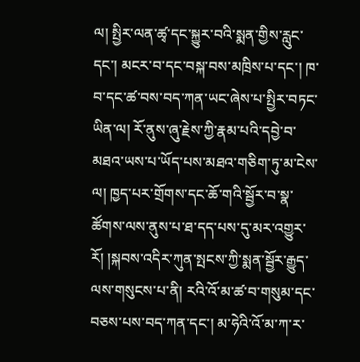ལ། སྤྱིར་ལན་ཚྭ་དང་སྐྱུར་བའི་སྨན་གྱིས་རླུང་དང་། མངར་བ་དང་བསྐ་བས་མཁྲིས་པ་དང་། ཁ་བ་དང་ཚ་བས་བད་ཀན་ཡང་ཞེས་པ་སྤྱིར་བཏང་ཡིན་ལ། རོ་ནུས་ཞུ་རྗེས་ཀྱི་རྣམ་པའི་དབྱེ་བ་མཐའ་ཡས་པ་ཡོད་པས་མཐའ་གཅིག་ཏུ་མ་ངེས་ལ། ཁྱད་པར་གྲོགས་དང་ཆོ་གའི་སྦྱོར་བ་སྣ་ཚོགས་ལས་ནུས་པ་ཐ་དད་པས་དུ་མར་འགྱུར་རོ། །སྐབས་འདིར་ཀུན་སྤངས་ཀྱི་སྨན་སྦྱོར་རྒྱུད་ལས་གསུངས་པ་ནི། རའི་འོ་མ་ཚ་བ་གསུམ་དང་བཅས་པས་བད་ཀན་དང་། མ་ཧེའི་འོ་མ་ཀ་ར་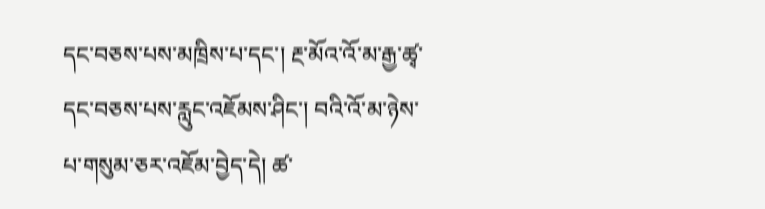དང་བཅས་པས་མཁྲིས་པ་དང་། རྔ་མོའ་འོ་མ་རྒྱ་ཚྭ་དང་བཅས་པས་རླུང་འཇོམས་ཤིང་། བའི་འོ་མ་ཉེས་པ་གསུམ་ཅར་འཇོམ་བྱེད་དེ། ཚ་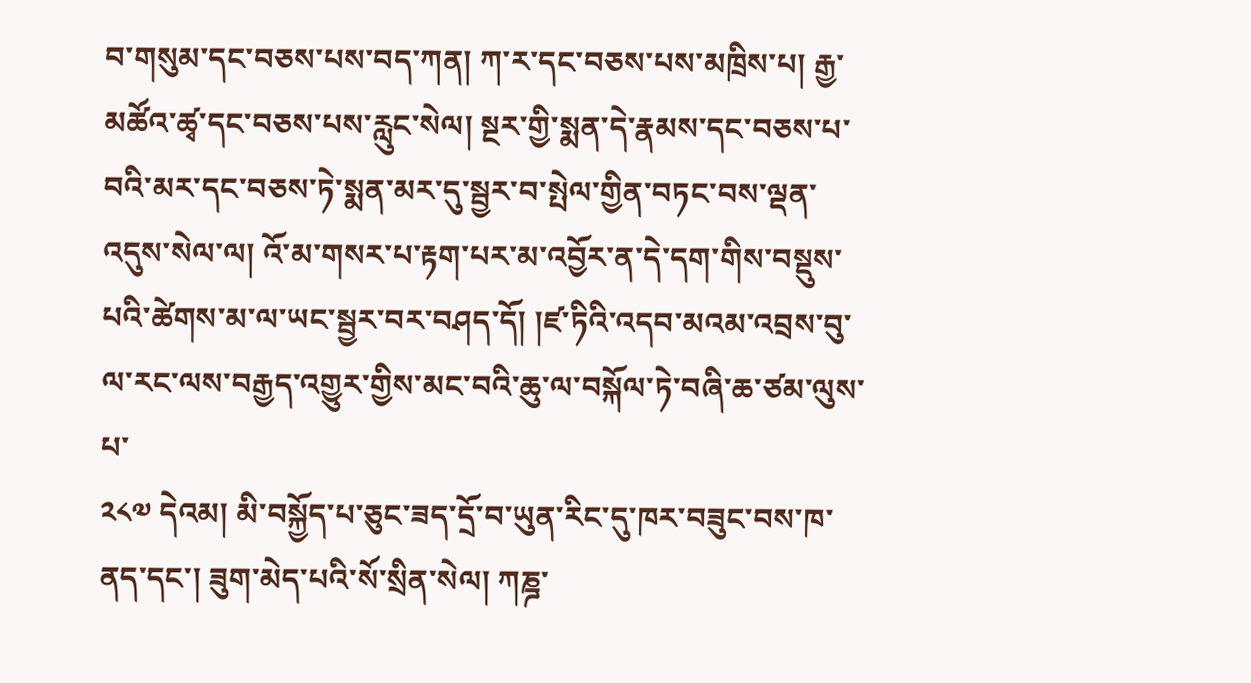བ་གསུམ་དང་བཅས་པས་བད་ཀན། ཀ་ར་དང་བཅས་པས་མཁྲིས་པ། རྒྱ་མཚོའ་ཚྭ་དང་བཅས་པས་རླུང་སེལ། སྔར་གྱི་སྨན་དེ་རྣམས་དང་བཅས་པ་བའི་མར་དང་བཅས་ཏེ་སྨན་མར་དུ་སྦྱར་བ་སྤེལ་གྱིན་བཏང་བས་ལྡན་འདུས་སེལ་ལ། འོ་མ་གསར་པ་རྟག་པར་མ་འབྱོར་ན་དེ་དག་གིས་བསྡུས་པའི་ཚེགས་མ་ལ་ཡང་སྦྱར་བར་བཤད་དོ། །ཛ་ཏིའི་འདབ་མའམ་འབྲས་བུ་ལ་རང་ལས་བརྒྱད་འགྱུར་གྱིས་མང་བའི་ཆུ་ལ་བསྐོལ་ཏེ་བཞི་ཆ་ཙམ་ལུས་པ་
༢༨༧ དེའམ། མི་བསྐྱོད་པ་ཅུང་ཟད་དྲོ་བ་ཡུན་རིང་དུ་ཁར་བཟུང་བས་ཁ་ནད་དང་། ཟུག་མེད་པའི་སོ་སྲིན་སེལ། ཀཎྜ་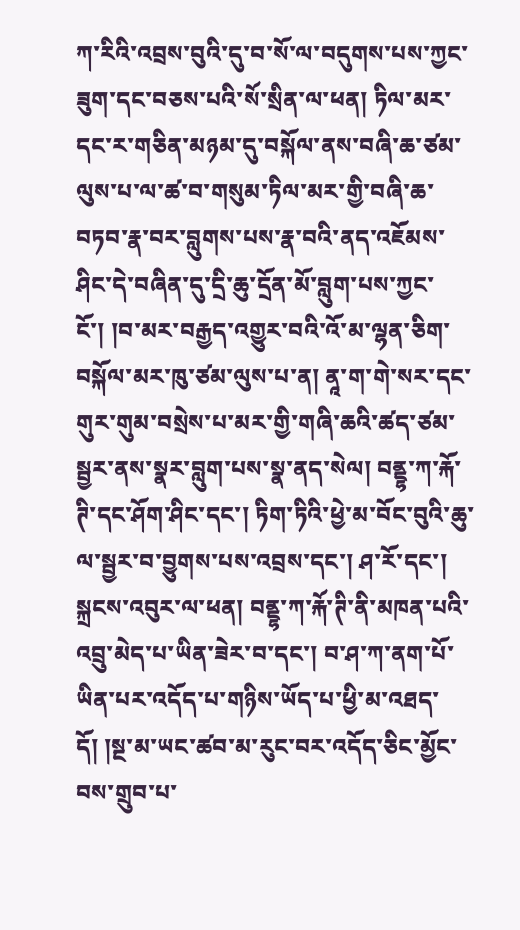ཀ་རིའི་འབྲས་བུའི་དུ་བ་སོ་ལ་བདུགས་པས་ཀྱང་ཟུག་དང་བཅས་པའི་སོ་སྲིན་ལ་ཕན། ཏིལ་མར་དང་ར་གཅིན་མཉམ་དུ་བསྐོལ་ནས་བཞི་ཆ་ཙམ་ལུས་པ་ལ་ཚ་བ་གསུམ་ཏིལ་མར་གྱི་བཞི་ཆ་བཏབ་རྣ་བར་བླུགས་པས་རྣ་བའི་ནད་འཇོམས་ཤིང་དེ་བཞིན་དུ་དྲི་ཆུ་དྲོན་མོ་བླུག་པས་ཀྱང་ངོ་། །བ་མར་བརྒྱད་འགྱུར་བའི་འོ་མ་ལྷན་ཅིག་བསྐོལ་མར་ཁུ་ཙམ་ལུས་པ་ན། ནཱ་ག་གེ་སར་དང་གུར་གུམ་བསྲེས་པ་མར་གྱི་གཞི་ཆའི་ཚད་ཙམ་སྦྱར་ནས་སྣར་བླུག་པས་སྣ་ནད་སེལ། བནྡྷ་ཀ་རྐོ་ཊི་དང་ཤོག་ཤིང་དང་། ཏིག་ཏིའི་ཕྱེ་མ་བོང་བུའི་ཆུ་ལ་སྦྱར་བ་བྱུགས་པས་འབྲས་དང་། ཤ་རོ་དང་། སྐྲངས་འབུར་ལ་ཕན། བནྡྷ་ཀ་རྐོ་ཊི་ནི་མཁན་པའི་འབྲུ་མེད་པ་ཡིན་ཟེར་བ་དང་། བ་ཤ་ཀ་ནག་པོ་ཡིན་པར་འདོད་པ་གཉིས་ཡོད་པ་ཕྱི་མ་འཐད་དོ། །སྔ་མ་ཡང་ཚབ་མ་རུང་བར་འདོད་ཅིང་མྱོང་བས་གྲུབ་པ་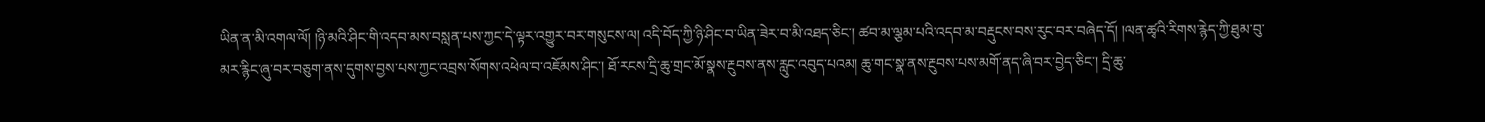ཡིན་ན་མི་འགལ་ལོ། །ཉི་མའི་ཤིང་གི་འདབ་མས་བསླན་པས་ཀྱང་དེ་ལྟར་འགྱུར་བར་གསུངས་ལ། འདི་བོད་ཀྱི་ཉི་ཤིང་བ་ཡིན་ཟེར་བ་མི་འཐད་ཅིང་། ཚབ་མ་ལྕམ་པའི་འདབ་མ་བརྡུངས་བས་རུང་བར་བཞེད་དོ། །ལན་ཚྭའི་རིགས་རྙེད་ཀྱི་ཐུམ་བུ་མར་རྙིང་ཞུ་བར་བཅུག་ནས་དུགས་བྱས་པས་ཀྱང་འབྲས་སོགས་འཕེལ་བ་འཇོམས་ཤིང་། ཐོ་རངས་དྲི་ཆུ་གྲང་མོ་སྣས་རྔུབས་ནས་རླུང་འབུད་པའམ། ཆུ་གང་སྣ་ནས་རྔུབས་པས་མགོ་ནད་ཞི་བར་བྱེད་ཅིང་། དྲི་ཆུ་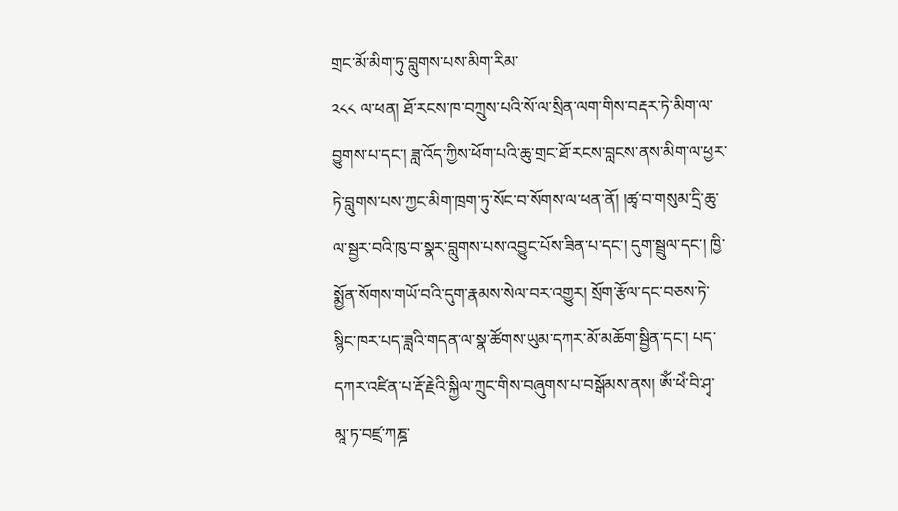གྲང་མོ་མིག་ཏུ་བླུགས་པས་མིག་རིམ་
༢༨༨ ལ་ཕན། ཐོ་རངས་ཁ་བཀྲུས་པའི་སོ་ལ་སྲིན་ལག་གིས་བརྡར་ཏེ་མིག་ལ་བྱུགས་པ་དང་། ཟླ་འོད་ཀྱིས་ཕོག་པའི་ཆུ་གྲང་ཐོ་རངས་བླངས་ནས་མིག་ལ་ཕྱར་ཏེ་བླུགས་པས་ཀྱང་མིག་ཁྲག་ཏུ་སོང་བ་སོགས་ལ་ཕན་ནོ། །ཚྭ་བ་གསུམ་དྲི་ཆུ་ལ་སྦྱར་བའི་ཁུ་བ་སྣར་བླུགས་པས་འབྱུང་པོས་ཟིན་པ་དང་། དུག་སྦྲུལ་དང་། ཁྱི་སྨྱོན་སོགས་གཡོ་བའི་དུག་རྣམས་སེལ་བར་འགྱུར། སྲོག་རྩོལ་དང་བཅས་ཏེ་སྙིང་ཁར་པད་ཟླའི་གདན་ལ་སྣ་ཚོགས་ཡུམ་དཀར་མོ་མཆོག་སྦྱིན་དང་། པད་དཀར་འཛིན་པ་རྡོ་རྗེའི་སྐྱིལ་ཀྲུང་གིས་བཞུགས་པ་བསྒོམས་ནས། ༀ་ཕེཾ་བི་ཤྭ་མཱ་ཏ་བཛྲ་ཀཎྜ་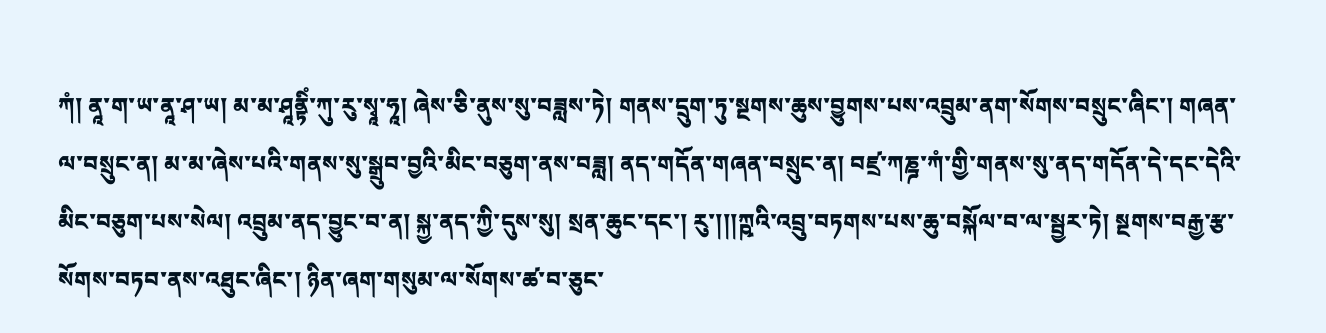ཀཾ། ནཱ་ག་ཡ་ནཱ་ཤ་ཡ། མ་མ་ཤཱནྟིཾ་ཀུ་རུ་སྭཱ་ཧཱ། ཞེས་ཅི་ནུས་སུ་བཟླས་ཏེ། གནས་དྲུག་ཏུ་སྔགས་ཆུས་བྱུགས་པས་འབྲུམ་ནག་སོགས་བསྲུང་ཞིང་། གཞན་ལ་བསྲུང་ན། མ་མ་ཞེས་པའི་གནས་སུ་སྒྲུབ་བྱའི་མིང་བཅུག་ནས་བཟླ། ནད་གདོན་གཞན་བསྲུང་ན། བཛྲ་ཀཎྜ་ཀཾ་གྱི་གནས་སུ་ནད་གདོན་དེ་དང་དེའི་མིང་བཅུག་པས་སེལ། འབྲུམ་ནད་བྱུང་བ་ན། སྐྱ་ནད་ཀྱི་དུས་སུ། སྲན་ཆུང་དང་། རུ་།།།ཀྵའི་འབྲུ་བཏགས་པས་ཆུ་བསྐོལ་བ་ལ་སྦྱར་ཏེ། སྔགས་བརྒྱ་རྩ་སོགས་བཏབ་ནས་འཐུང་ཞིང་། ཉིན་ཞག་གསུམ་ལ་སོགས་ཚ་བ་ཅུང་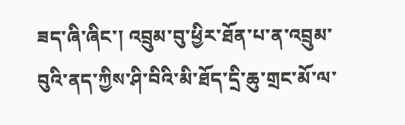ཟད་ཞི་ཞིང་། འབྲུམ་བུ་ཕྱིར་ཐོན་པ་ན་འབྲུམ་བུའི་ནད་ཀྱིས་ཤི་བིའི་མི་ཐོད་དྲི་ཆུ་གྲང་མོ་ལ་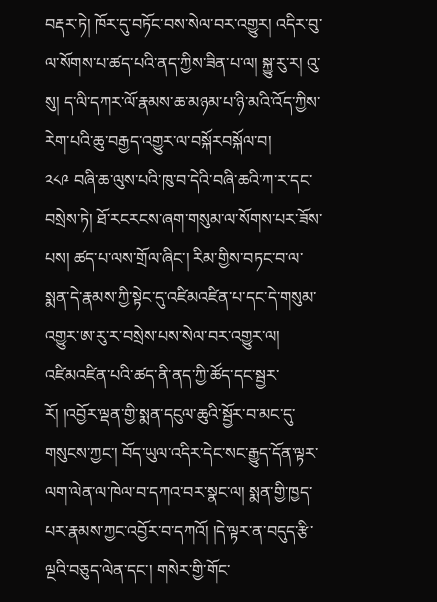བརྡར་ཏེ། ཁོར་དུ་བཏོང་བས་སེལ་བར་འགྱུར། འདིར་བུ་ལ་སོགས་པ་ཚད་པའི་ནད་ཀྱིས་ཟིན་པ་ལ། སྐྱུ་རུ་ར། འུ་སུ། ད་ལི་དཀར་ལོ་རྣམས་ཆ་མཉམ་པ་ཉི་མའི་འོད་ཀྱིས་རེག་པའི་ཆུ་བརྒྱད་འགྱུར་ལ་བསྐོརབསྐོལ་བ།
༢༨༩ བཞི་ཆ་ལུས་པའི་ཁུ་བ་དེའི་བཞི་ཆའི་ཀ་ར་དང་བསྲེས་ཏེ། ཐོ་རངརངས་ཞག་གསུམ་ལ་སོགས་པར་ཟོས་པས། ཚད་པ་ལས་གྲོལ་ཞིང་། རིམ་གྱིས་བཏང་བ་ལ་སྨན་དེ་རྣམས་ཀྱི་སྟེང་དུ་འཛིམའཛིན་པ་དང་དེ་གསུམ་འགྱུར་ཨ་རུ་ར་བསྲེས་པས་སེལ་བར་འགྱུར་ལ། འཛིམའཛིན་པའི་ཚད་ནི་ནད་ཀྱི་ཚོད་དང་སྦྱར་རོ། །འབྱོར་ལྡན་གྱི་སྨན་དངུལ་ཆུའི་སྦྱོར་བ་མང་དུ་གསུངས་ཀྱང་། བོད་ཡུལ་འདིར་དེང་སང་རྒྱུད་དོན་ལྟར་ལག་ལེན་ལ་ཁེལ་བ་དཀའ་བར་སྣང་ལ། སྨན་གྱི་ཁྱད་པར་རྣམས་ཀྱང་འབྱོར་བ་དཀའོ། །དེ་ལྟར་ན་བདུད་རྩི་ལྔའི་བཅུད་ལེན་དང་། གསེར་གྱི་གོང་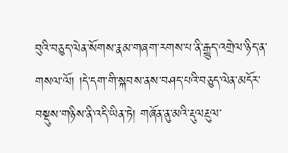བུའི་བཅུད་ལེན་སོགས་རྣམ་གཞག་རགས་པ་ནི་རྒྱུད་འགྲེལ་ཉིད་ན་གསལ་ལོ། །དེ་དག་གི་སྐབས་ནས་བཤད་པའི་བཅུད་ལེན་མདོར་བསྡུས་གཉིས་ནི་འདི་ཡིན་ཏེ། གཞོན་ནུ་མའི་རྡུལརྔུལ་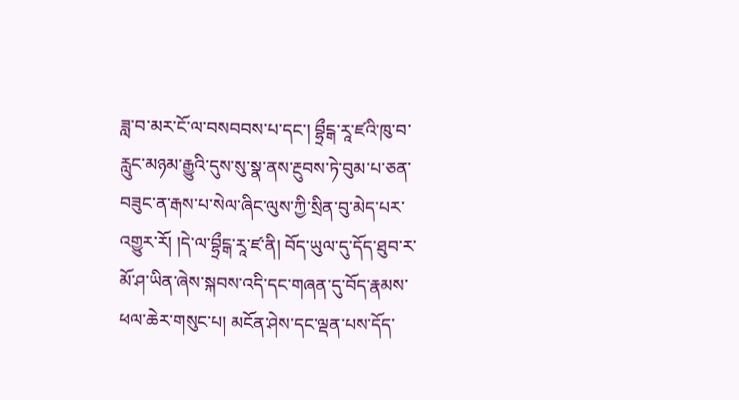ཟླ་བ་མར་ངོ་ལ་བསབབས་པ་དང་། བྷྲྀངྒ་རཱ་ཛའི་ཁུ་བ་རླུང་མཉམ་རྒྱུའི་དུས་སུ་སྣ་ནས་རྔུབས་ཏེ་བུམ་པ་ཅན་བཟུང་ན་རྒས་པ་སེལ་ཞིང་ལུས་ཀྱི་སྲིན་བུ་མེད་པར་འགྱུར་རོ། །དེ་ལ་བྷྲྀངྒ་རཱ་ཛ་ནི། བོད་ཡུལ་དུ་དོད་ཐུབ་ར་མོ་ཤ་ཡིན་ཞེས་སྐབས་འདི་དང་གཞན་དུ་བོད་རྣམས་ཕལ་ཆེར་གསུང་པ། མངོན་ཤེས་དང་ལྡན་པས་དོད་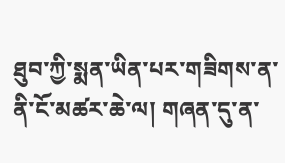ཐུབ་ཀྱི་སྨན་ཡིན་པར་གཟིགས་ན་ནི་ངོ་མཚར་ཆེ་ལ། གཞན་དུ་ན་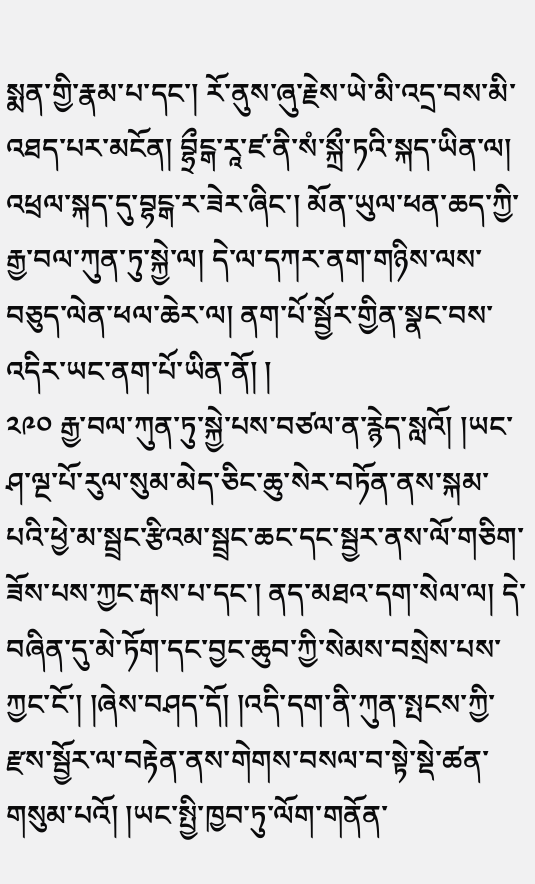སྨན་གྱི་རྣམ་པ་དང་། རོ་ནུས་ཞུ་རྗེས་ཡེ་མི་འདྲ་བས་མི་འཐད་པར་མངོན། བྷྲྀངྒ་རཱ་ཛ་ནི་སཾ་སྐྲྀ་ཏའི་སྐད་ཡིན་ལ། འཕྲལ་སྐད་དུ་བྷངྒ་ར་ཟེར་ཞིང་། མོན་ཡུལ་ཕན་ཆད་ཀྱི་རྒྱ་བལ་ཀུན་ཏུ་སྐྱེ་ལ། དེ་ལ་དཀར་ནག་གཉིས་ལས་བཅུད་ལེན་ཕལ་ཆེར་ལ། ནག་པོ་སྦྱོར་གྱིན་སྣང་བས་འདིར་ཡང་ནག་པོ་ཡིན་ནོ། །
༢༩༠ རྒྱ་བལ་ཀུན་ཏུ་སྐྱེ་པས་བཙལ་ན་རྙེད་སླའོ། །ཡང་ཤ་ལྔ་པོ་རུལ་སུམ་མེད་ཅིང་ཆུ་སེར་བཏོན་ནས་སྐམ་པའི་ཕྱེ་མ་སྦྲང་རྩིའམ་སྦྲང་ཆང་དང་སྦྱར་ནས་ལོ་གཅིག་ཟོས་པས་ཀྱང་རྒས་པ་དང་། ནད་མཐའ་དག་སེལ་ལ། དེ་བཞིན་དུ་མེ་ཏོག་དང་བྱང་ཆུབ་ཀྱི་སེམས་བསྲེས་པས་ཀྱང་ངོ་། །ཞེས་བཤད་དོ། །འདི་དག་ནི་ཀུན་སྤངས་ཀྱི་རྫས་སྦྱོར་ལ་བརྟེན་ནས་གེགས་བསལ་བ་སྟེ་སྡེ་ཚན་གསུམ་པའོ། །ཡང་སྤྱི་ཁྱབ་ཏུ་ལོག་གནོན་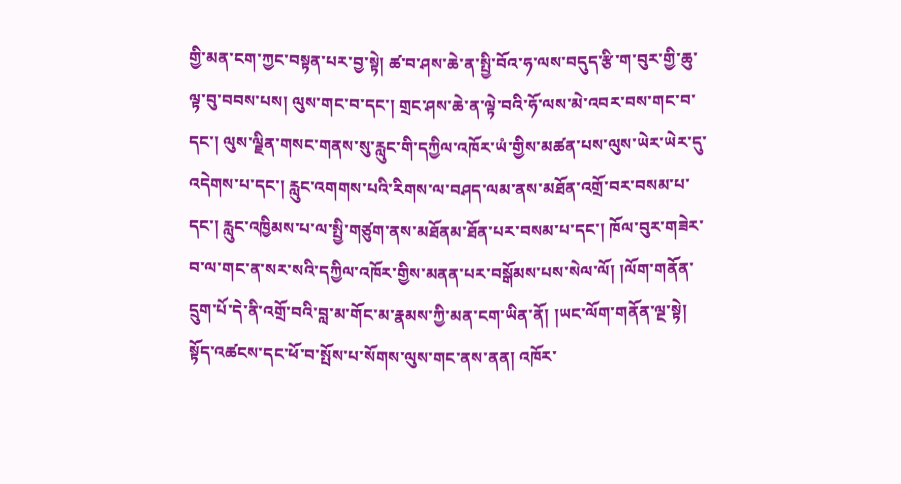གྱི་མན་ངག་ཀྱང་བསྟན་པར་བྱ་སྟེ། ཚ་བ་ཤས་ཆེ་ན་སྤྱི་བོའ་ཧ་ལས་བདུད་རྩི་ག་བུར་གྱི་ཆུ་ལྟ་བུ་བབས་པས། ལུས་གང་བ་དང་། གྲང་ཤས་ཆེ་ན་ལྟེ་བའི་ཧོ་ལས་མེ་འབར་བས་གང་བ་དང་། ལུས་ལྗིན་གསང་གནས་སུ་རླུང་གི་དཀྱིལ་འཁོར་ཡཾ་གྱིས་མཚན་པས་ལུས་ཡེར་ཡེར་དུ་འདེགས་པ་དང་། རླུང་འགགས་པའི་རིགས་ལ་བཤད་ལམ་ནས་མཐོན་འགྲོ་བར་བསམ་པ་དང་། རླུང་འཁྱིམས་པ་ལ་སྤྱི་གཙུག་ནས་མཐོནམ་ཐོན་པར་བསམ་པ་དང་། ཁོལ་བུར་གཟེར་བ་ལ་གང་ན་སར་སའི་དཀྱིལ་འཁོར་གྱིས་མནན་པར་བསྒོམས་པས་སེལ་ལོ། །ལོག་གནོན་དྲུག་པོ་དེ་ནི་འགྲོ་བའི་བླ་མ་གོང་མ་རྣམས་ཀྱི་མན་ངག་ཡིན་ནོ། །ཡང་ལོག་གནོན་ལྔ་སྟེ། སྟོད་འཚངས་དང་ཕོ་བ་སྤོས་པ་སོགས་ལུས་གང་ནས་ནན། འཁོར་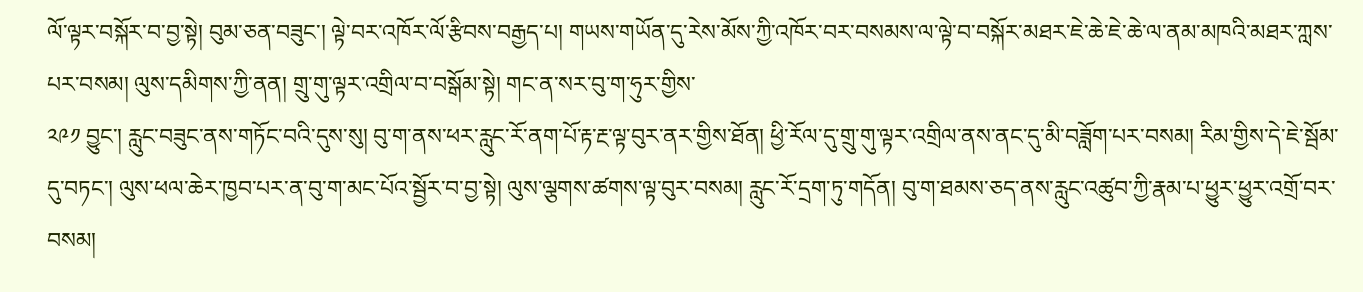ལོ་ལྟར་བསྐོར་བ་བྱ་སྟེ། བུམ་ཅན་བཟུང་། ལྟེ་བར་འཁོར་ལོ་རྩིབས་བརྒྱད་པ། གཡས་གཡོན་དུ་རེས་མོས་ཀྱི་འཁོར་བར་བསམས་ལ་ལྟེ་བ་བསྐོར་མཐར་ཇེ་ཆེ་ཇེ་ཆེ་ལ་ནམ་མཁའི་མཐར་ཀླས་པར་བསམ། ལུས་དམིགས་ཀྱི་ནན། གྲུ་གུ་ལྟར་འགྲིལ་བ་བསྒོམ་སྟེ། གང་ན་སར་བུ་ག་ཧུར་གྱིས་
༢༩༡ བྱུང་། རླུང་བཟུང་ནས་གཏོང་བའི་དུས་སུ། བུ་ག་ནས་ཕར་རླུང་རོ་ནག་པོ་རྟ་རྔ་ལྟ་བུར་ནར་གྱིས་ཐོན། ཕྱི་རོལ་དུ་གྲུ་གུ་ལྟར་འགྲིལ་ནས་ནང་དུ་མི་བཟློག་པར་བསམ། རིམ་གྱིས་དེ་ཇེ་སྦོམ་དུ་བཏང་། ལུས་ཕལ་ཆེར་ཁྱབ་པར་ན་བུ་ག་མང་པོའ་སྦྱོར་བ་བྱ་སྟེ། ལུས་ལྕགས་ཚགས་ལྟ་བུར་བསམ། རླུང་རོ་དྲག་ཏུ་གདོན། བུ་ག་ཐམས་ཅད་ནས་རླུང་འཚུབ་ཀྱི་རྣམ་པ་ཕྱུར་ཕྱུར་འགྲོ་བར་བསམ།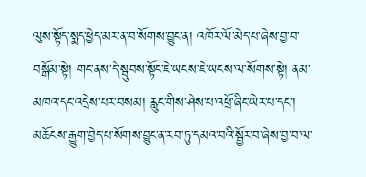ལུས་སྟོད་སྨད་ཕྱེད་མར་ན་བ་སོགས་བྱུང་ན། འཁོར་ལོ་མེད་པ་ཞེས་བྱ་བ་བསྒོམ་སྟེ། གང་ནས་དེ་སྦུབས་སྟོང་ཇེ་ཡངས་ཇེ་ཡངས་ལ་སོགས་སྟེ། ནམ་མཁའ་དང་འདྲེས་པར་བསམ། རླུང་གིས་ཤེས་པ་འཕྲོ་ཞིང་ཡེར་པ་དང་། མཆོངས་རྒྱུག་བྱེད་པ་སོགས་བྱུང་ན་རབ་ཏུ་དམའ་བའི་སྦྱོར་བ་ཞེས་བྱ་བ་ལ་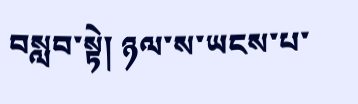བསླབ་སྟེ། ཉལ་ས་ཡངས་པ་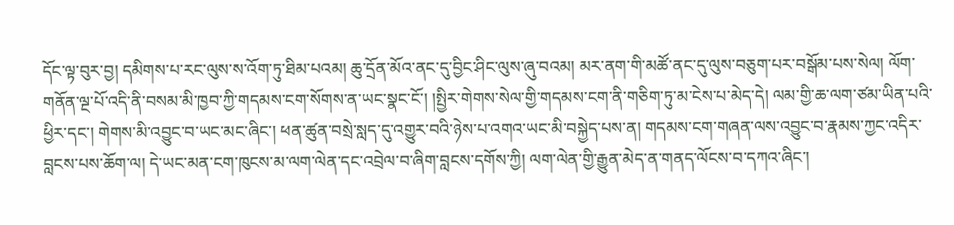དོང་ལྟ་བུར་བྱ། དམིགས་པ་རང་ལུས་ས་འོག་ཏུ་ཐིམ་པའམ། ཆུ་དྲོན་མོའ་ནང་དུ་བྱིང་ཤིང་ལུས་ཞུ་བའམ། མར་ནག་གི་མཚོ་ནང་དུ་ལུས་བཅུག་པར་བསྒོམ་པས་སེལ། ལོག་གནོན་ལྔ་པོ་འདི་ནི་བསམ་མི་ཁྱབ་ཀྱི་གདམས་ངག་སོགས་ན་ཡང་སྣང་ངོ་། །སྤྱིར་གེགས་སེལ་གྱི་གདམས་ངག་ནི་གཅིག་ཏུ་མ་ངེས་པ་མེད་དེ། ལམ་གྱི་ཆ་ལག་ཙམ་ཡིན་པའི་ཕྱིར་དང་། གེགས་མི་འབྱུང་བ་ཡང་མང་ཞིང་། ཕན་ཚུན་བསྲེ་སླད་དུ་འགྱུར་བའི་ཉེས་པ་འགའ་ཡང་མི་བསྐྱེད་པས་ན། གདམས་ངག་གཞན་ལས་འབྱུང་བ་རྣམས་ཀྱང་འདིར་བླངས་པས་ཆོག་ལ། དེ་ཡང་མན་ངག་ཁུངས་མ་ལག་ལེན་དང་འབྲེལ་བ་ཞིག་བླངས་དགོས་ཀྱི། ལག་ལེན་གྱི་རྒྱུན་མེད་ན་གནད་ལོངས་བ་དཀའ་ཞིང་།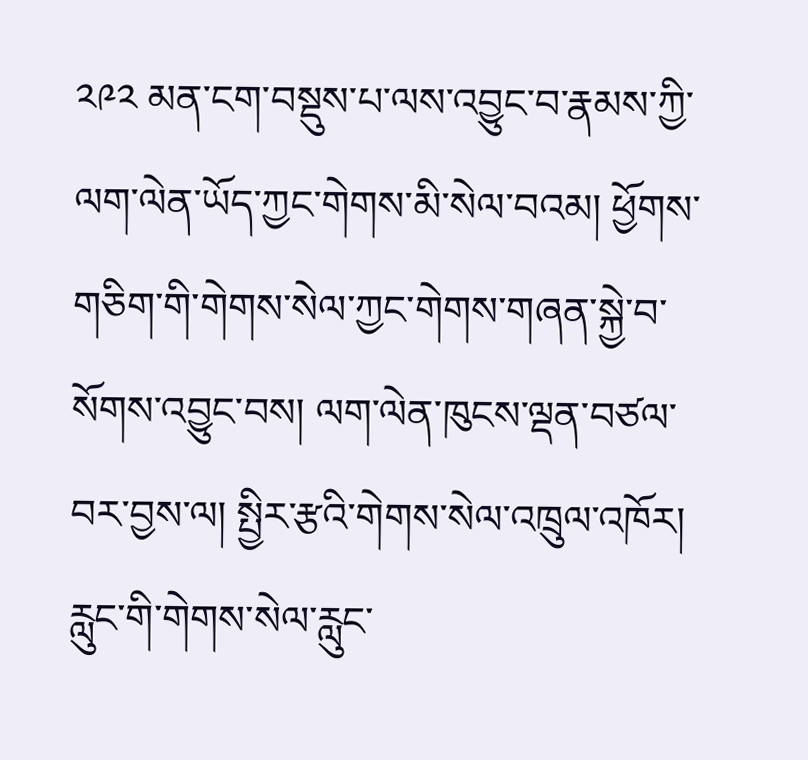༢༩༢ མན་ངག་བསྡུས་པ་ལས་འབྱུང་བ་རྣམས་ཀྱི་ལག་ལེན་ཡོད་ཀྱང་གེགས་མི་སེལ་བའམ། ཕྱོགས་གཅིག་གི་གེགས་སེལ་ཀྱང་གེགས་གཞན་སྐྱེ་བ་སོགས་འབྱུང་བས། ལག་ལེན་ཁུངས་ལྡན་བཙལ་བར་བྱས་ལ། སྤྱིར་རྩའི་གེགས་སེལ་འཁྲུལ་འཁོར། རླུང་གི་གེགས་སེལ་རླུང་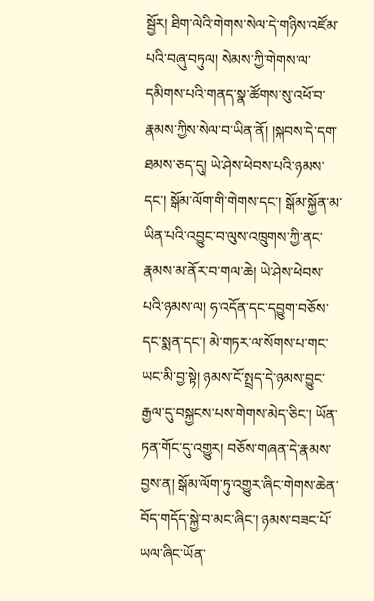སྦྱོར། ཐིག་ལེའི་གེགས་སེལ་དེ་གཉིས་འཛོམ་པའི་བཞུ་བཏུལ། སེམས་ཀྱི་གེགས་ལ་དམིགས་པའི་གནད་སྣ་ཚོགས་སུ་འཕོ་བ་རྣམས་ཀྱིས་སེལ་བ་ཡིན་ནོ། །སྐབས་དེ་དག་ཐམས་ཅད་དུ། ཡེ་ཤེས་ཕེབས་པའི་ཉམས་དང་། སྒོམ་ལོག་གི་གེགས་དང་། སྒོམ་སྐྱོན་མ་ཡིན་པའི་འབྱུང་བ་ལུས་འཁྲུགས་ཀྱི་ནང་རྣམས་མ་ནོར་བ་གལ་ཆེ། ཡེ་ཤེས་ཕེབས་པའི་ཉམས་ལ། ཧ་འདོན་དང་དབྱུག་བཅོས་དང་སྨན་དང་། མེ་གཏར་ལ་སོགས་པ་གང་ཡང་མི་བྱ་སྟེ། ཉམས་ངོ་སྤྲད་དེ་ཉམས་བྱུང་རྒྱལ་དུ་བསྐྱངས་པས་གེགས་མེད་ཅིང་། ཡོན་ཏན་གོང་དུ་འགྱུར། བཅོས་གཞན་དེ་རྣམས་བྱས་ན། སྒོམ་ལོག་ཏུ་འགྱུར་ཞིང་གེགས་ཆེན་བོད་གདོད་སྐྱེ་བ་མང་ཞིང་། ཉམས་བཟང་པོ་ཡལ་ཞིང་ཡོན་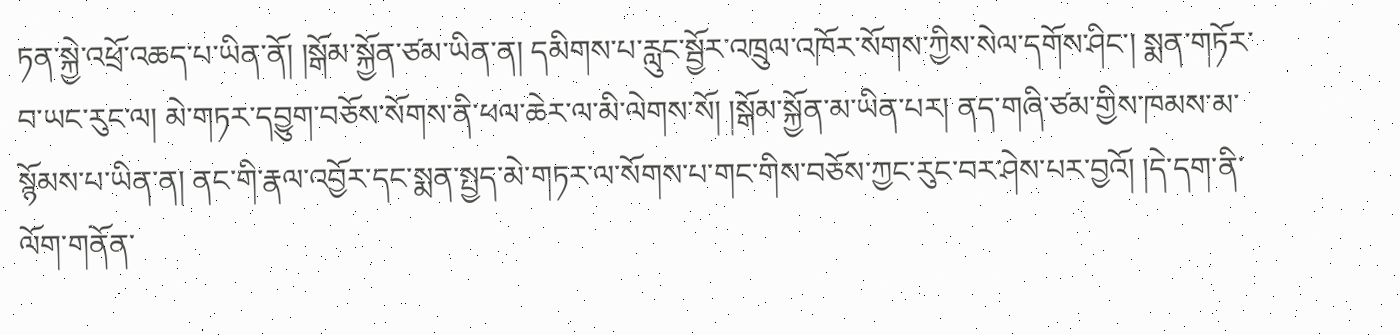ཏན་སྐྱེ་འཕྲོ་འཆད་པ་ཡིན་ནོ། །སྒོམ་སྐྱོན་ཙམ་ཡིན་ན། དམིགས་པ་རླུང་སྦྱོར་འཁྲུལ་འཁོར་སོགས་ཀྱིས་སེལ་དགོས་ཤིང་། སྨན་གཏོར་བ་ཡང་རུང་ལ། མེ་གཏར་དབྱུག་བཅོས་སོགས་ནི་ཕལ་ཆེར་ལ་མི་ལེགས་སོ། །སྒོམ་སྐྱོན་མ་ཡིན་པར། ནད་གཞི་ཙམ་གྱིས་ཁམས་མ་སྙོམས་པ་ཡིན་ན། ནང་གི་རྣལ་འབྱོར་དང་སྨན་སྤྱད་མེ་གཏར་ལ་སོགས་པ་གང་གིས་བཅོས་ཀྱང་རུང་བར་ཤེས་པར་བྱའོ། །དེ་དག་ནི་ལོག་གནོན་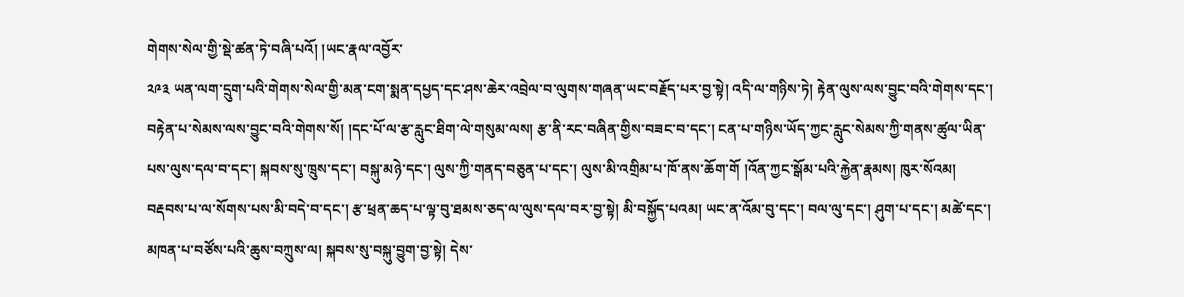གེགས་སེལ་གྱི་སྡེ་ཚན་ཏེ་བཞི་པའོ། །ཡང་རྣལ་འབྱོར་
༢༩༣ ཡན་ལག་དྲུག་པའི་གེགས་སེལ་གྱི་མན་ངག་སྨན་དཔྱད་དང་ཤས་ཆེར་འབྲེལ་བ་ལུགས་གཞན་ཡང་བརྗོད་པར་བྱ་སྟེ། འདི་ལ་གཉིས་ཏེ། རྟེན་ལུས་ལས་བྱུང་བའི་གེགས་དང་། བརྟེན་པ་སེམས་ལས་བྱུང་བའི་གེགས་སོ། །དང་པོ་ལ་རྩ་རླུང་ཐིག་ལེ་གསུམ་ལས། རྩ་ནི་རང་བཞིན་གྱིས་བཟང་བ་དང་། ངན་པ་གཉིས་ཡོད་ཀྱང་རླུང་སེམས་ཀྱི་གནས་ཚུལ་ཡིན་པས་ལུས་དལ་བ་དང་། སྐབས་སུ་ཁྲུས་དང་། བསྐུ་མཉེ་དང་། ལུས་ཀྱི་གནད་བཅུན་པ་དང་། ལུས་མི་འགྲིམ་པ་ཁོ་ནས་ཆོག་གོ །འོན་ཀྱང་སྒོམ་པའི་རྐྱེན་རྣམས། ཁུར་སོའམ། བརྡབས་པ་ལ་སོགས་པས་མི་བདེ་བ་དང་། རྩ་ཕྲན་ཆད་པ་ལྟ་བུ་ཐམས་ཅད་ལ་ལུས་དལ་བར་བྱ་སྟེ། མི་བསྐྱོད་པའམ། ཡང་ན་འོམ་བུ་དང་། བལ་ལུ་དང་། ཤུག་པ་དང་། མཚེ་དང་། མཁན་པ་བཙོས་པའི་ཆུས་བཀྲུས་ལ། སྐབས་སུ་བསྐུ་བྱུག་བྱ་སྟེ། དེས་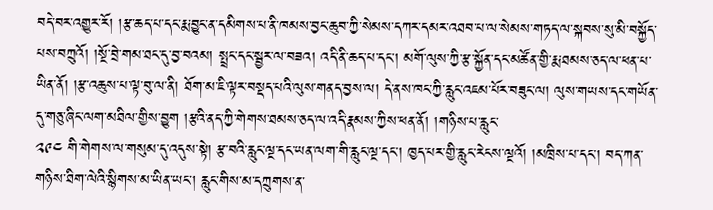བདེ་བར་འགྱུར་རོ། །རྩ་ཆད་པ་དང་རྨ་བྱུང་ན་དམིགས་པ་ནི་ཁམས་བྱང་ཆུབ་ཀྱི་སེམས་དཀར་དམར་འཐབ་པ་ལ་སེམས་གཏད་ལ་སྐབས་སུ་མི་བསྐྱོད་པས་བཀྲུའོ། །སྔོ་བྲེ་གམ་ཐང་དུ་བྱ་བའམ། སྤྲང་དང་སྦྱར་ལ་བཟའ། འདི་ནི་ཆད་པ་དང་། མགོ་ལུས་ཀྱི་རྩ་སྐྱོན་དང་མཚོན་གྱི་རྨ་ཐམས་ཅད་ལ་ཕན་པ་ཡིན་ནོ། །རྩ་འཆུས་པ་ལྟ་བུ་ལ་ནི། ཐོག་མ་ཇི་ལྟར་བསྡད་པའི་ལུས་གནད་བྱས་ལ། དེ་ནས་ཁང་ཀྱི་རླུང་འཇམ་པོར་བཟུང་ལ། ལུས་གཡས་དང་གཡོན་དུ་གཅུ་ཞིང་ལག་མཐིལ་གྱིས་བྱུག །རྩའི་ནད་ཀྱི་གེགས་ཐམས་ཅད་ལ་འདི་རྣམས་ཀྱིས་ཕན་ནོ། །གཉིས་པ་རླུང་
༢༩༤ གི་གེགས་ལ་གསུམ་དུ་འདུས་སྟེ། རྩ་བའི་རླུང་ལྔ་དང་ཡན་ལག་གི་རླུང་ལྔ་དང་། ཁྱད་པར་གྱི་རླུང་རེངས་ལྔའོ། །མཁྲིས་པ་དང་། བད་ཀན་གཉིས་ཐིག་ལེའི་སྙིགས་མ་ཡིན་ཡང་། རླུང་གིས་མ་དཀྲུགས་ན་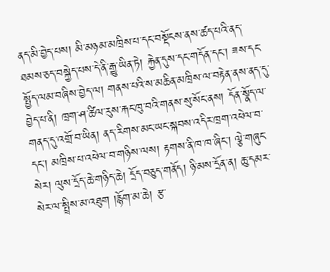ནད་མི་བྱེད་པས། མི་མཉམ་མཁྲིས་པ་དང་བསྡོངས་ནས་ཚད་པའི་ནད་ཐམས་ཅད་བསྐྱེད་པས་དེ་ནི་རྒྱུ་ཡིན་ཏེ། རྐྱེན་དུས་དང་གདོན་དང་། ཟས་དང་སྤྱོད་ལམ་བཞིས་བྱེད་ལ། གནས་པའི་ས་མཆིན་མཁྲིས་ལ་བརྟེན་ནས་ནད་དུ་བྱེད་པ་ནི། ཁྲག་ཤ་ཚིལ་རུས་རྐང་ཁུ་བའི་གནས་སུ་སོང་ནས། དོན་སྣོད་ལ་གནད་དུ་འགྲོ་བ་ཡིན། ནད་རིགས་མང་ཡང་སྐབས་འདིར་ཁྲག་འཕེལ་བ་དང་། མཁྲིས་པ་འཕེལ་བ་གཉིས་ལས། རྟགས་ནི་ཁ་ཁ་ཞིང་། ལྕེ་གཞུང་སེར། ལུས་དྲོད་ཆེ་གཉིད་ཆེ། དྲོད་བཅུད་གནོད། ཉི་མས་དྲོན་ན། ཆུ་དམར་སེར་ལ་སྤྲིས་མ་འཐུག །རྙོག་མ་ཆེ། རྩ་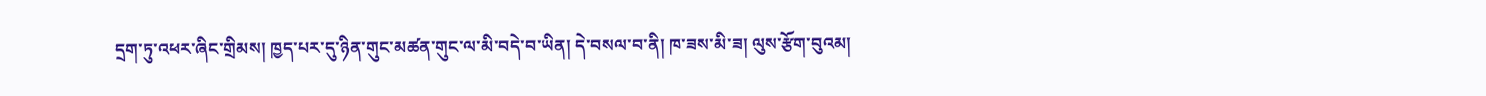དྲག་ཏུ་འཕར་ཞིང་གྲིམས། ཁྱད་པར་དུ་ཉིན་གུང་མཚན་གུང་ལ་མི་བདེ་བ་ཡིན། དེ་བསལ་བ་ནི། ཁ་ཟས་མི་ཟ། ལུས་རྩོག་བུའམ།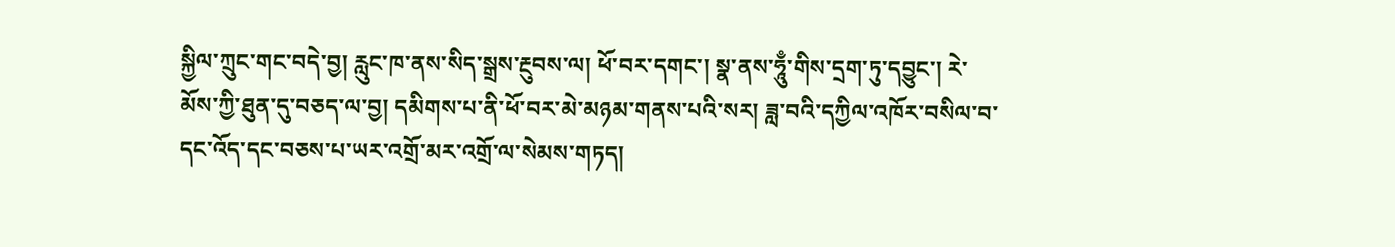སྐྱིལ་ཀྲུང་གང་བདེ་བྱ། རླུང་ཁ་ནས་སིད་སྒྲས་རྔུབས་ལ། ཕོ་བར་དགང་། སྣ་ནས་ཧཱུྃ་གིས་དྲག་ཏུ་དབྱུང་། རེ་མོས་ཀྱི་ཐུན་དུ་བཅད་ལ་བྱ། དམིགས་པ་ནི་ཕོ་བར་མེ་མཉམ་གནས་པའི་སར། ཟླ་བའི་དཀྱིལ་འཁོར་བསིལ་བ་དང་འོད་དང་བཅས་པ་ཡར་འགྲོ་མར་འགྲོ་ལ་སེམས་གཏད།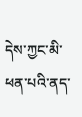དེས་ཀྱང་མི་ཕན་པའི་ནད་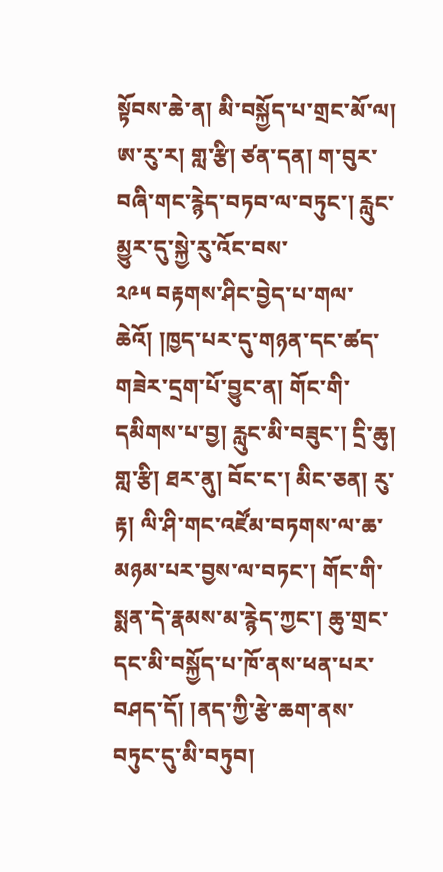སྟོབས་ཆེ་ན། མི་བསྐྱོད་པ་གྲང་མོ་ལ། ཨ་རུ་ར། གླ་རྩི། ཙན་དན། ག་བུར་བཞི་གང་རྙེད་བཏབ་ལ་བཏུང་། རླུང་མྱུར་དུ་སྐྱེ་རུ་འོང་བས་
༢༩༥ བརྟགས་ཤིང་བྱེད་པ་གལ་ཆེའོ། །ཁྱད་པར་དུ་གཉན་དང་ཚད་གཟེར་དྲག་པོ་བྱུང་ན། གོང་གི་དམིགས་པ་བྱ། རླུང་མི་བཟུང་། དྲི་ཆུ། གླ་རྩི། ཐར་ནུ། བོང་ང་། མིང་ཅན། རུ་རྟ། ལི་ཤི་གང་འཛོམ་བཏགས་ལ་ཆ་མཉམ་པར་བྱས་ལ་བཏང་། གོང་གི་སྨན་དེ་རྣམས་མ་རྙེད་ཀྱང་། ཆུ་གྲང་དང་མི་བསྐྱོད་པ་ཁོ་ནས་ཕན་པར་བཤད་དོ། །ནད་ཀྱི་རྩེ་ཆག་ནས་བཏུང་དུ་མི་བཏུབ།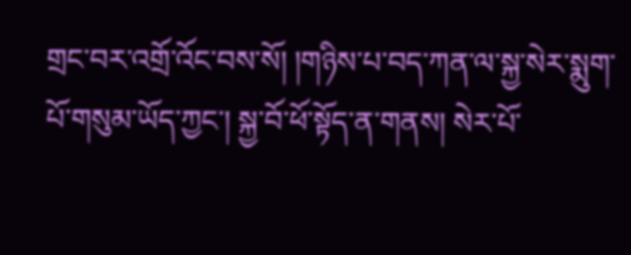གྲང་བར་འགྲོ་འོང་བས་སོ། །གཉིས་པ་བད་ཀན་ལ་སྐྱ་སེར་སྨུག་པོ་གསུམ་ཡོད་ཀྱང་། སྐྱ་བོ་ཕོ་སྟོད་ན་གནས། སེར་པོ་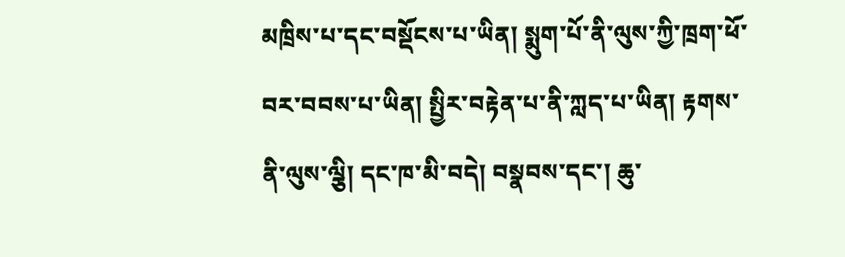མཁྲིས་པ་དང་བསྡོངས་པ་ཡིན། སྨུག་པོ་ནི་ལུས་ཀྱི་ཁྲག་ཕོ་བར་བབས་པ་ཡིན། སྤྱིར་བརྟེན་པ་ནི་ཀླད་པ་ཡིན། རྟགས་ནི་ལུས་ལྕི། དང་ཁ་མི་བདེ། བསྣབས་དང་། ཆུ་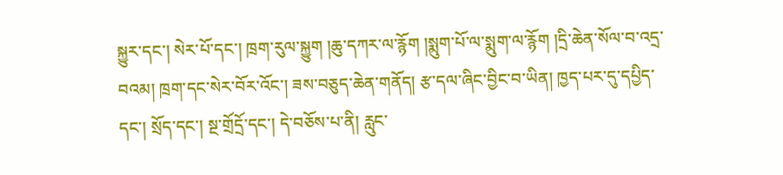སྐྱུར་དང་། སེར་པོ་དང་། ཁྲག་རུལ་སྐྱུག །ཆུ་དཀར་ལ་རྙོག །སྨུག་པོ་ལ་སྨུག་ལ་རྙོག །དྲི་ཆེན་སོལ་བ་འདྲ་བའམ། ཁྲག་དང་སེར་བོར་འོང་། ཟས་བཅུད་ཆེན་གནོད། རྩ་དལ་ཞིང་བྱིང་བ་ཡིན། ཁྱད་པར་དུ་དཔྱིད་དང་། སྲོད་དང་། སྔ་གྲོདྲོ་དང་། དེ་བཅོས་པ་ནི། རླུང་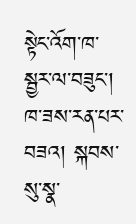སྟེང་འོག་ཁ་སྦྱར་ལ་བཟུང་། ཁ་ཟས་རན་པར་བཟའ། སྐབས་སུ་སྣ་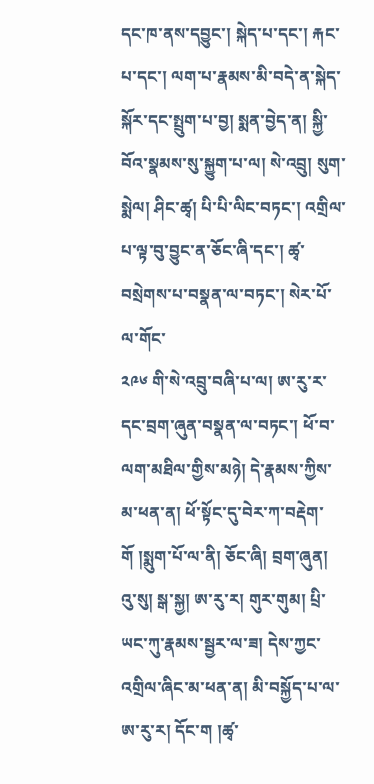དང་ཁ་ནས་དབྱུང་། སྐེད་པ་དང་། རྐང་པ་དང་། ལག་པ་རྣམས་མི་བདེ་ན་སྐེད་སྐོར་དང་སྤྲུག་པ་བྱ། སྨན་བྱེད་ན། སྐྱི་བོའ་སྣམས་སུ་སྐྱུག་པ་ལ། སེ་འབྲུ། སུག་སྨེལ། ཤིང་ཚྭ། པི་པི་ལིང་བཏང་། འགྲིལ་པ་ལྟ་བུ་བྱུང་ན་ཅོང་ཞི་དང་། ཚྭ་བསྲེགས་པ་བསྣན་ལ་བཏང་། སེར་པོ་ལ་གོང་
༢༩༦ གི་སེ་འབྲུ་བཞི་པ་ལ། ཨ་རུ་ར་དང་བྲག་ཞུན་བསྣན་ལ་བཏང་། ཕོ་བ་ལག་མཐིལ་གྱིས་མཉེ། དེ་རྣམས་ཀྱིས་མ་ཕན་ན། ཕོ་སྟོང་དུ་བེར་ཀ་བརྡེག་གོ །སྨུག་པོ་ལ་ནི། ཅོང་ཞི། བྲག་ཞུན། འུ་སུ། སྒ་སྐྱ། ཨ་རུ་ར། གུར་གུམ། པྲི་ཡང་ཀུ་རྣམས་སྦྱར་ལ་ཟ། དེས་ཀྱང་འགྲིལ་ཞིང་མ་ཕན་ན། མི་བསྐྱོད་པ་ལ་ཨ་རུ་ར། དོང་ག །ཚྭ་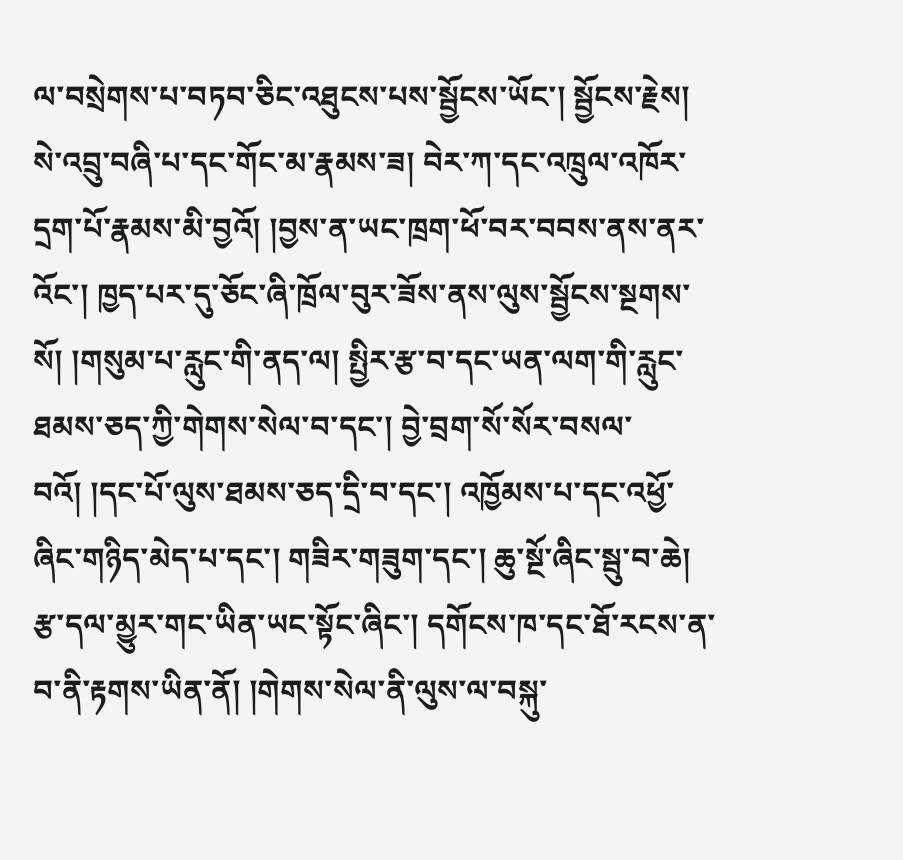ལ་བསྲེགས་པ་བཏབ་ཅིང་འཐུངས་པས་སྦྱོངས་ཡོང་། སྦྱོངས་རྗེས། སེ་འབྲུ་བཞི་པ་དང་གོང་མ་རྣམས་ཟ། བེར་ཀ་དང་འཁྲུལ་འཁོར་དྲག་པོ་རྣམས་མི་བྱའོ། །བྱས་ན་ཡང་ཁྲག་ཕོ་བར་བབས་ནས་ནར་འོང་། ཁྱད་པར་དུ་ཅོང་ཞི་ཁྲོལ་བུར་ཟོས་ནས་ལུས་སྦྱོངས་སྔགས་སོ། །གསུམ་པ་རླུང་གི་ནད་ལ། སྤྱིར་རྩ་བ་དང་ཡན་ལག་གི་རླུང་ཐམས་ཅད་ཀྱི་གེགས་སེལ་བ་དང་། བྱེ་བྲག་སོ་སོར་བསལ་བའོ། །དང་པོ་ལུས་ཐམས་ཅད་དྲི་བ་དང་། འཁྱོམས་པ་དང་འཕྱོ་ཞིང་གཉིད་མེད་པ་དང་། གཟིར་གཟུག་དང་། ཆུ་སྔོ་ཞིང་སྦུ་བ་ཆེ། རྩ་དལ་མྱུར་གང་ཡིན་ཡང་སྟོང་ཞིང་། དགོངས་ཁ་དང་ཐོ་རངས་ན་བ་ནི་རྟགས་ཡིན་ནོ། །གེགས་སེལ་ནི་ལུས་ལ་བསྐུ་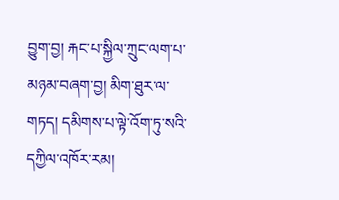བྱུག་བྱ། རྐང་པ་སྐྱིལ་ཀྲུང་ལག་པ་མཉམ་བཞག་བྱ། མིག་ཐུར་ལ་གཏད། དམིགས་པ་ལྟེ་འོག་ཏུ་སའི་དཀྱིལ་འཁོར་རམ།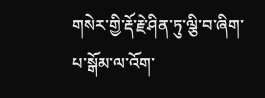གསེར་གྱི་རྡོ་རྗེ་ཤིན་ཏུ་ལྕི་བ་ཞིག་པ་སྒོམ་ལ་འོག་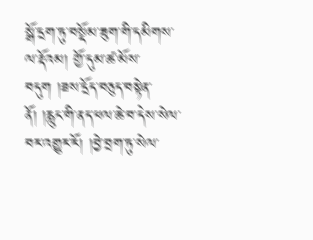སྒོ་དྲག་ཏུ་བསྡོམ་ཟུག་གི་དམིགས་ལ་རྡོའམ། གྱོ་དུམ་ཚ་མོས་བདུག །ཟས་དྲོད་བཅུད་བསྟེན་ནོ། །རླུང་གི་ནད་ཕལ་ཆེ་བ་དེས་སེལ་བར་འགྱུར་རོ། །བྱེ་བྲག་ཏུ་སེལ་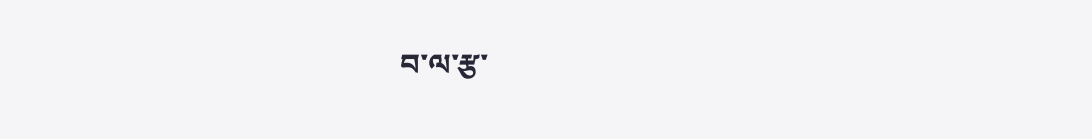བ་ལ་རྩ་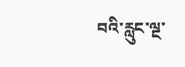བའི་རླུང་ལྔ་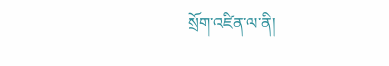སྲོག་འཛིན་ལ་ནི།